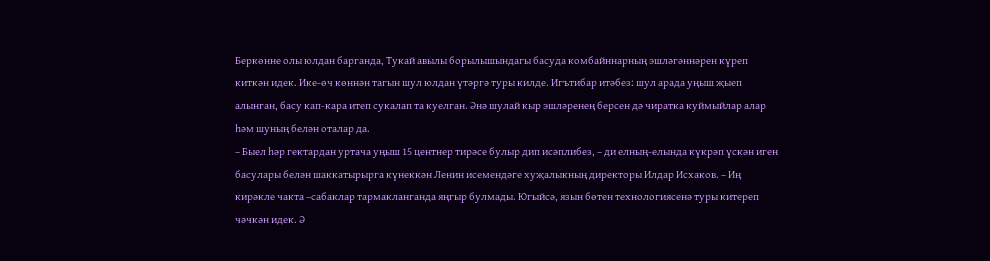Беркөнне олы юлдан барганда, Тукай авылы борылышындагы басуда комбайннарның эшләгәннәрен күреп киткән идек. Ике-өч көннән тагын шул юлдан үтәргә туры килде. Игътибар итәбез: шул арада уңыш җыеп алынган, басу кап-кара итеп сукалап та куелган. Әнә шулай кыр эшләренең берсен дә чиратка куймыйлар алар һәм шуның белән оталар да.
– Быел һәр гектардан уртача уңыш 15 центнер тирәсе булыр дип исәплибез, – ди елның-елында күкрәп үскән иген басулары белән шаккатырырга күнеккән Ленин исемендәге хуҗалыкның директоры Илдар Исхаков. – Иң кирәкле чакта –сабаклар тармакланганда яңгыр булмады. Югыйсә, язын бөтен технологиясенә туры китереп чәчкән идек. Ә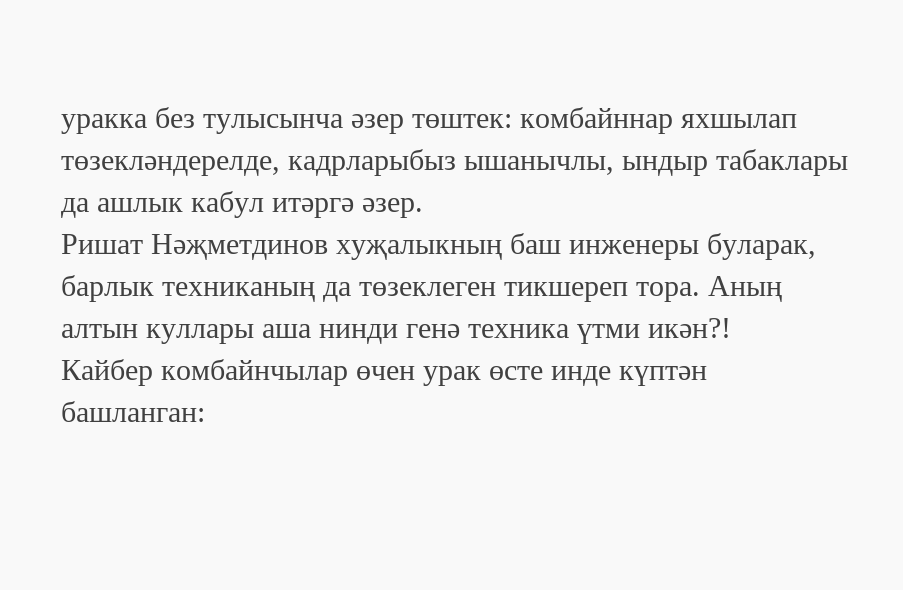уракка без тулысынча әзер төштек: комбайннар яхшылап төзекләндерелде, кадрларыбыз ышанычлы, ындыр табаклары да ашлык кабул итәргә әзер.
Ришат Нәҗметдинов хуҗалыкның баш инженеры буларак, барлык техниканың да төзеклеген тикшереп тора. Аның алтын куллары аша нинди генә техника үтми икән?!
Кайбер комбайнчылар өчен урак өсте инде күптән башланган: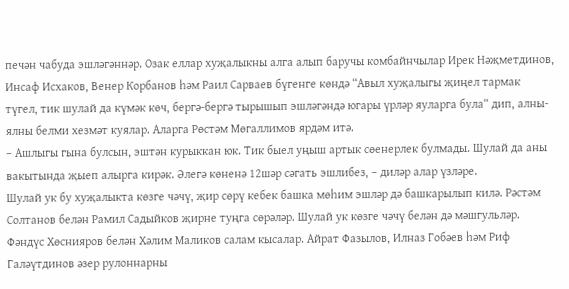печән чабуда эшләгәннәр. Озак еллар хуҗалыкны алга алып баручы комбайнчылар Ирек Нәҗметдинов, Инсаф Исхаков, Венер Корбанов һәм Раил Сарваев бүгенге көндә “Авыл хуҗалыгы җиңел тармак түгел, тик шулай да күмәк көч, бергә-бергә тырышып эшләгәндә югары үрләр яуларга була“ дип, алны-ялны белми хезмәт куялар. Аларга Рөстәм Мөгаллимов ярдәм итә.
– Ашлыгы гына булсын, эштән курыккан юк. Тик быел уңыш артык сөенерлек булмады. Шулай да аны вакытында җыеп алырга кирәк. Әлегә көненә 12шәр сәгать эшлибез, – диләр алар үзләре.
Шулай ук бу хуҗалыкта көзге чәчү, җир сөрү кебек башка мөһим эшләр дә башкарылып килә. Рәстәм Солтанов белән Рамил Садыйков җирне туңга сөрәләр. Шулай ук көзге чәчү белән дә мәшгульләр. Фәндүс Хөснияров белән Хәлим Маликов салам кысалар. Айрат Фазылов, Илназ Гобәев һәм Риф Галәүтдинов әзер рулоннарны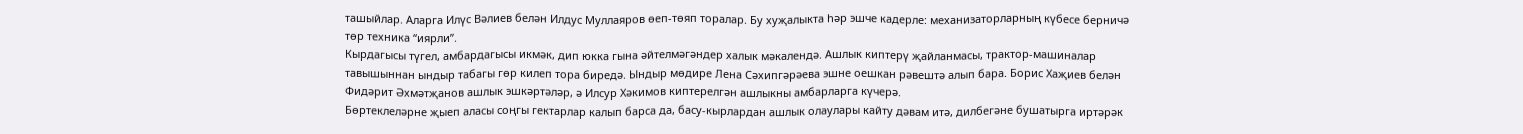ташыйлар. Аларга Илүс Вәлиев белән Илдус Муллаяров өеп-төяп торалар. Бу хуҗалыкта һәр эшче кадерле: механизаторларның күбесе берничә төр техника “иярли”.
Кырдагысы түгел, амбардагысы икмәк, дип юкка гына әйтелмәгәндер халык мәкалендә. Ашлык киптерү җайланмасы, трактор-машиналар тавышыннан ындыр табагы гөр килеп тора биредә. Ындыр мөдире Лена Сәхипгәрәева эшне оешкан рәвештә алып бара. Борис Хаҗиев белән Фидәрит Әхмәтҗанов ашлык эшкәртәләр, ә Илсур Хәкимов киптерелгән ашлыкны амбарларга күчерә.
Бөртеклеләрне җыеп аласы соңгы гектарлар калып барса да, басу-кырлардан ашлык олаулары кайту дәвам итә, дилбегәне бушатырга иртәрәк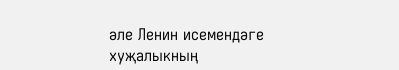әле Ленин исемендәге хуҗалыкның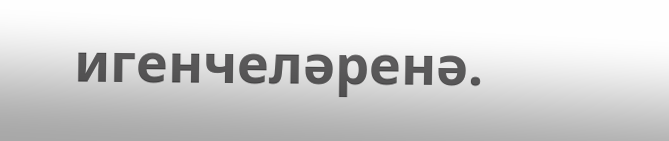игенчеләренә.